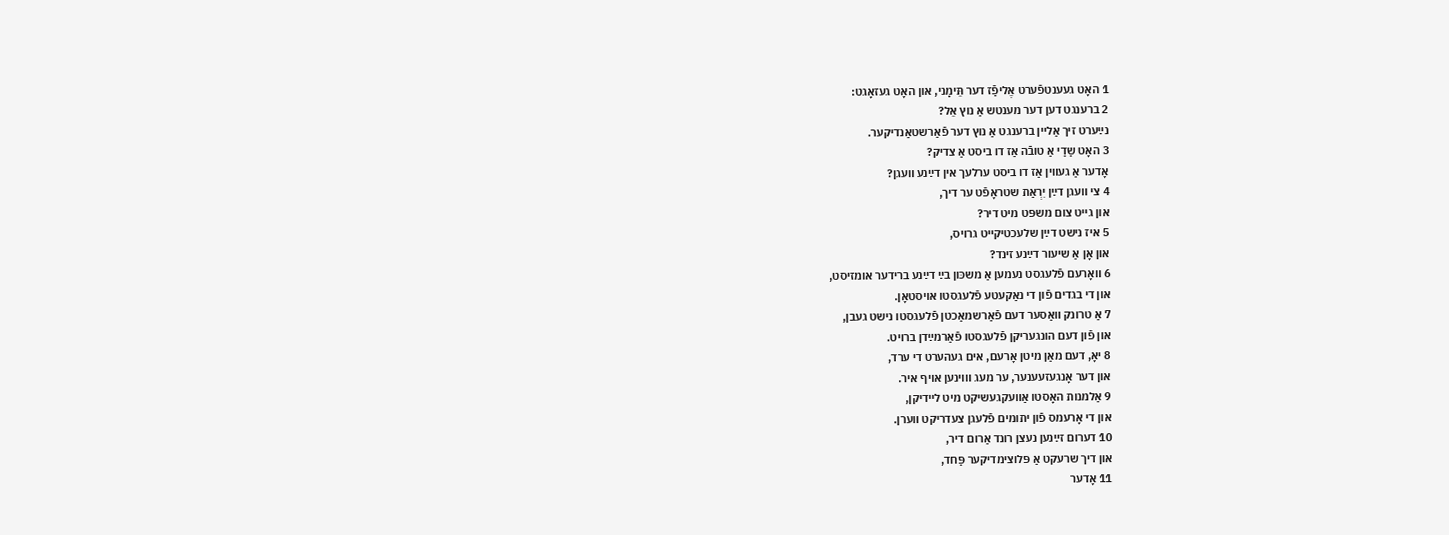1 האָט געענטפֿערט אֶליפַֿז דער תֵּימָני, און האָט געזאָגט:
2 ברענגט דען דער מענטש אַ נוץ אֵל?
נײַערט זיך אַלײן ברענגט אַ נוץ דער פֿאַרשטאַנדיקער.
3 האָט שַדַי אַ טובֿה אַז דו ביסט אַ צדיק?
אָדער אַ געװין אַז דו ביסט ערלעך אין דײַנע װעגן?
4 צי װעגן דײַן יִרְאַת שטראָפֿט ער דיך,
און גײט צום משפּט מיט דיר?
5 איז נישט דײַן שלעכטיקײט גרױס,
און אָן אַ שיעור דײַנע זינד?
6 װאָרעם פֿלעגסט נעמען אַ משכּון בײַ דײַנע ברידער אומזיסט,
און די בגדים פֿון די נאַקעטע פֿלעגסטו אױסטאָן.
7 אַ טרונק װאַסער דעם פֿאַרשמאַכטן פֿלעגסטו נישט געבן,
און פֿון דעם הונגעריקן פֿלעגסטו פֿאַרמײַדן ברױט.
8 יאָ, דעם מאַן מיטן אָרעם, אים געהערט די ערד,
און דער אָנגעזעענער, ער מעג װױנען אױף איר.
9 אַלמנות האָסטו אַװעקגעשיקט מיט לײדיקן,
און די אָרעמס פֿון יתומים פֿלעגן צעדריקט װערן.
10 דערום זײַנען נעצן רונד אַרום דיר,
און דיך שרעקט אַ פּלוצימדיקער פַּחד,
11 אָדער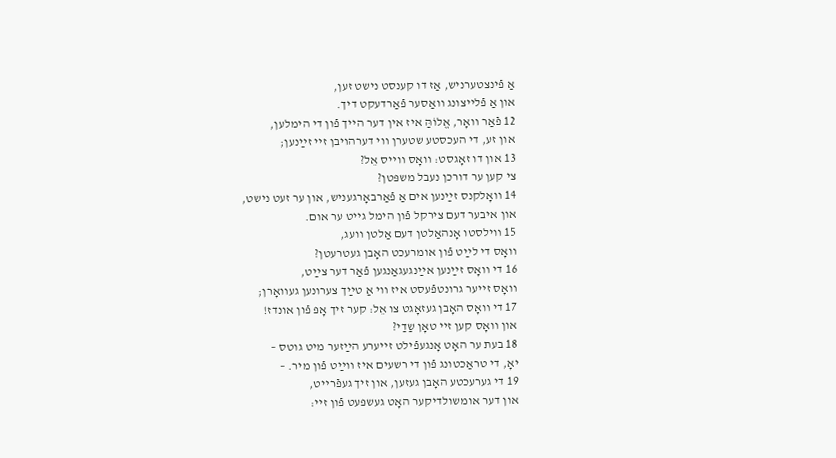אַ פֿינצטערניש, אַז דו קענסט נישט זען,
און אַ פֿלײצונג װאַסער פֿאַרדעקט דיך.
12 פֿאַר װאָר, אֱלוֹהַּ איז אין דער הײך פֿון די הימלען,
און זע, די העכסטע שטערן װי דערהױבן זײ זײַנען;
13 און דו זאָגסט: װאָס װײס אֵל?
צי קען ער דורכן נעבל משפּטן?
14 װאָלקנס זײַנען אים אַ פֿאַרבאָרגעניש, און ער זעט נישט,
און איבער דעם צירקל פֿון הימל גײט ער אום.
15 װילסטו אָנהאַלטן דעם אַלטן װעג,
װאָס די לײַט פֿון אומרעכט האָבן געטרעטן?
16 די װאָס זײַנען אײַנגעגאַנגען פֿאַר דער צײַט,
װאָס זײער גרונטפֿעסט איז װי אַ טײַך צערונען געװאָרן;
17 די װאָס האָבן געזאָגט צו אֵל: קער זיך אָפּ פֿון אונדז!
און װאָס קען זײ טאָן שַדַי?
18 בעת ער האָט אָנגעפֿילט זײערע הײַזער מיט גוטס –
יאָ, די טראַכטונג פֿון די רשעים איז װײַט פֿון מיר. –
19 די גערעכטע האָבן געזען, און זיך געפֿרײט,
און דער אומשולדיקער האָט געשפּעט פֿון זײ: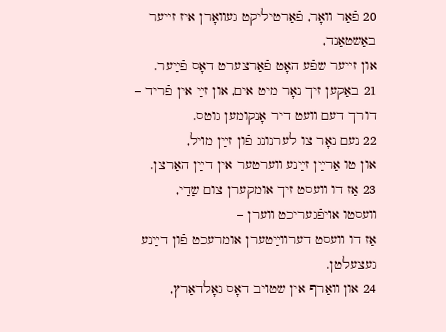20 פֿאַר װאָר, פֿאַרטיליקט געװאָרן איז זײער באַשטאַנד,
און זײער שפֿע האָט פֿאַרצערט דאָס פֿײַער.
21 באַקען זיך נאָר מיט אים, און זײַ אין פֿריד –
דורך דעם װעט דיר אָנקומען גוטס.
22 נעם נאָר צו לערנונג פֿון זײַן מױל,
און טו אַרײַן זײַנע װערטער אין דײַן האַרצן.
23 אַז דו װעסט זיך אומקערן צום שַדַי,
װעסטו אױפֿגעריכט װערן –
אַז דו װעסט דערװײַטערן אומרעכט פֿון דײַנע געצעלטן.
24 און װאַרף אין שטױב דאָס גאָלדאַרץ,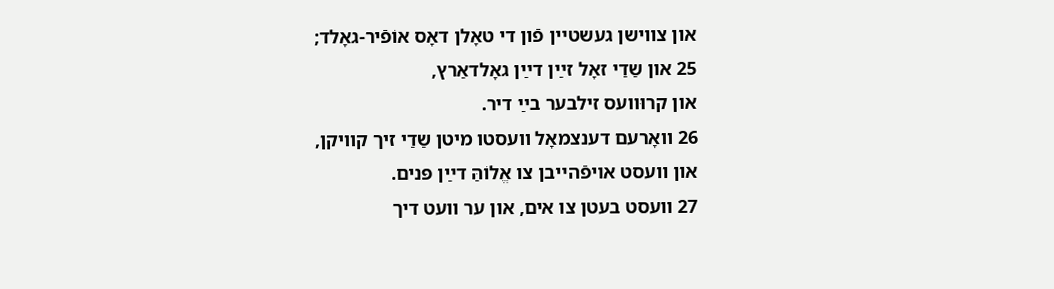און צװישן געשטײן פֿון די טאָלן דאָס אוֹפֿיר-גאָלד;
25 און שַדַי זאָל זײַן דײַן גאָלדאַרץ,
און קרוּװעס זילבער בײַ דיר.
26 װאָרעם דענצמאָל װעסטו מיטן שַדַי זיך קװיקן,
און װעסט אױפֿהײבן צו אֱלוֹהַּ דײַן פּנים.
27 װעסט בעטן צו אים, און ער װעט דיך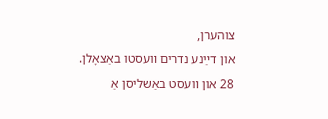צוהערן,
און דײַנע נדרים װעסטו באַצאָלן.
28 און װעסט באַשליסן אַ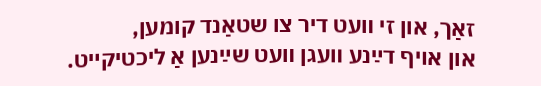זאַך, און זי װעט דיר צו שטאַנד קומען,
און אױף דײַנע װעגן װעט שײַנען אַ ליכטיקײט.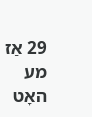29 אַז מע האָט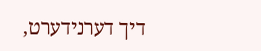דיך דערנידערט,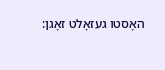האָסטו געזאָלט זאָגן: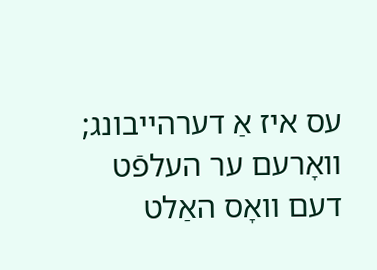עס איז אַ דערהײבונג;
װאָרעם ער העלפֿט דעם װאָס האַלט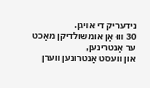נידעריק די אױגן.
30 װוּ אַן אומשולדיקן מאַכט ער אַנטרינען,
און װעסט אַנטרונען װערן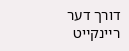דורך דער רײנקײט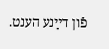פֿון דײַנע הענט.